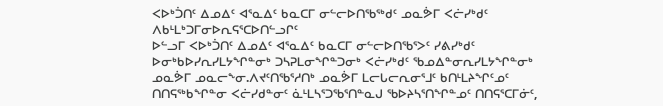ᐸᐅᒃᑑᑎᑦ ᐃᓄᐃᑦ ᐊᕐᓇᐃᑦ ᑲᓇᑕᒥ ᓂᓪᓕᐅᑎᖃᖅᑯᑦ ᓄᓇᕘᒥ ᐸᓖᓯᒃᑯᑦ ᐱᑲᒻᒪᒃᑐᒥᓂᐅᕆᕋᕐᑕᐅᑎᓪᓗᒋᑦ
ᐅᓪᓗᒥ ᐸᐅᒃᑑᑎᑦ ᐃᓄᐃᑦ ᐊᕐᓇᐃᑦ ᑲᓇᑕᒥ ᓂᓪᓕᐅᑎᖃᕐᐳᑦ ᓯᕕᓯᒃᑯᑦ ᐅᓂᒃᑲᐅᓯᕆᓯᒪᔭᖏᓐᓂᒃ ᑐᓴᕈᒪᓂᖏᓐᑐᓂᒃ ᐸᓖᓯᒃᑯᑦ ᖃᓄᐃᓐᓂᕆᓯᒪᔭᖏᓐᓂᒃ ᓄᓇᕘᒥ ᓄᓇᓕᖕᓂ.ᐱᔪᑦᑎᖃᕐᓱᑎᒃ ᓄᓇᕘᒥ ᒪᓕᒐᓕᕆᓂᕐᒧᑦ ᑲᑎᒻᒪᔨᖏᑦᓄᑦ ᑎᑎᕋᖅᑲᖏᓐᓂ ᐸᓖᓯᑯᓐᓂᑦ ᓈᒻᒪᓴᕐᑐᖃᕐᑎᓐᓇᒍ ᖃᐅᔨᓴᕐᑎᖏᓐᓄᑦ ᑎᑎᕋᕐᑕᒥᓃᑦ,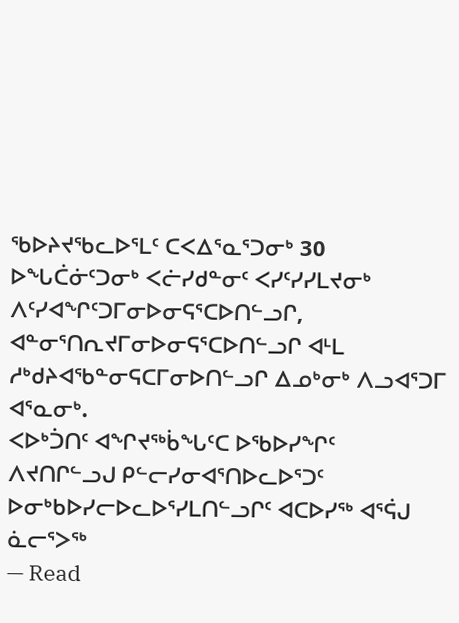ᖃᐅᔨᔪᖃᓚᐅᕐᒪᑦ ᑕᐸᐃᕐᓇᕐᑐᓂᒃ 30 ᐅᖓᑖᓃᑦᑐᓂᒃ ᐸᓖᓯᑯᓐᓂᑦ ᐸᓯᑦᓯᓯᒪᔪᓂᒃ ᐱᑦᓯᐊᖏᑦᑐᒥᓂᐅᓂᕋᕐᑕᐅᑎᓪᓗᒋ, ᐊᓐᓂᕐᑎᕆᔪᒥᓂᐅᓂᕋᕐᑕᐅᑎᓪᓗᒋ ᐊᒻᒪ ᓱᒃᑯᔨᐊᖃᓐᓂᕋᑕᒥᓂᐅᑎᓪᓗᒋ ᐃᓄᒃᓂᒃ ᐱᓗᐊᕐᑐᒥ ᐊᕐᓇᓂᒃ.
ᐸᐅᒃᑑᑎᑦ ᐊᖏᔪᖅᑳᖓᑦᑕ ᐅᖃᐅᓯᖏᑦ ᐱᔪᑎᒋᓪᓗᒍ ᑭᓪᓕᓯᓂᐊᕐᑎᐅᓚᐅᕐᑐᑦ ᐅᓂᒃᑲᐅᓯᓕᐅᓚᐅᕐᓯᒪᑎᓪᓗᒋᑦ ᐊᑕᐅᓯᖅ ᐊᕐᕌᒍ ᓈᓕᕐᐳᖅ
— Read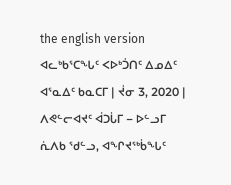the english version ᐊᓚᒃᑲᕐᑕᖓᑦ ᐸᐅᒃᑑᑎᑦ ᐃᓄᐃᑦ ᐊᕐᓇᐃᑦ ᑲᓇᑕᒥ | ᔫᓂ 3, 2020 | ᐱᕙᓪᓕᐊᔪᑦ ᐋᑐᒑᒥ − ᐅᓪᓗᒥ  ᕇᐱᑲ ᖁᓪᓗ, ᐊᖏᔪᖅᑳᖓᑦ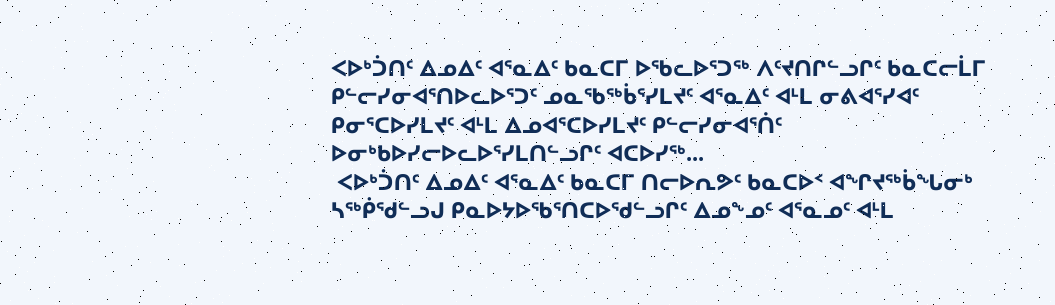ᐸᐅᒃᑑᑎᑦ ᐃᓄᐃᑦ ᐊᕐᓇᐃᑦ ᑲᓇᑕᒥ ᐅᖃᓚᐅᕐᑐᖅ ᐱᑦᔪᑎᒋᓪᓗᒋᑦ ᑲᓇᑕᓕᒫᒥ ᑭᓪᓕᓯᓂᐊᕐᑎᐅᓚᐅᕐᑐᑦ ᓄᓇᖃᖅᑳᕐᓯᒪᔪᑦ ᐊᕐᓇᐃᑦ ᐊᒻᒪ ᓂᕕᐊᕐᓯᐊᑦ  ᑭᓂᕐᑕᐅᓯᒪᔪᑦ ᐊᒻᒪ ᐃᓄᐊᕐᑕᐅᓯᒪᔪᑦ ᑭᓪᓕᓯᓂᐊᕐᑏᑦ ᐅᓂᒃᑲᐅᓯᓕᐅᓚᐅᕐᓯᒪᑎᓪᓗᒋᑦ ᐊᑕᐅᓯᖅ...
 ᐸᐅᒃᑑᑎᑦ ᐃᓄᐃᑦ ᐊᕐᓇᐃᑦ ᑲᓇᑕᒥ ᑎᓕᐅᕆᕗᑦ ᑲᓇᑕᐅᑉ ᐊᖏᔪᖅᑳᖓᓂᒃ ᓴᖅᑮᖁᓪᓗᒍ ᑭᓇᐅᔭᐅᖃᕐᑎᑕᐅᖁᓪᓗᒋᑦ ᐃᓄᖕᓄᑦ ᐊᕐᓇᓄᑦ ᐊᒻᒪ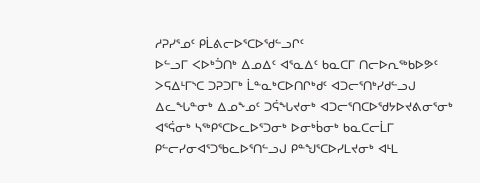ᓱᕈᓯᕐᓄᑦ ᑭᒫᕕᓕᐅᕐᑕᐅᖁᓪᓗᒋᑦ
ᐅᓪᓗᒥ ᐸᐅᒃᑑᑎᒃ ᐃᓄᐃᑦ ᐊᕐᓇᐃᑦ ᑲᓇᑕᒥ ᑎᓕᐅᕆᖅᑲᐅᕗᑦ ᐳᕋᐃᒻᒥᔅᑕ ᑐᕈᑐᒥᒃ ᒫᓐᓇᒃᑕᐅᑎᒋᒃᑯᑦ ᐊᑐᓕᕐᑎᒃᓯᑯᓪᓗᒍ ᐃᓚᖓᓐᓂᒃ ᐃᓄᖕᓄᑦ ᑐᕌᖓᔪᓂᒃ ᐊᑐᓕᕐᑎᑕᐅᖁᔭᐅᔪᕕᓂᕐᓂᒃ ᐊᕐᕌᓂᒃ ᓴᖅᑭᕐᑕᐅᓚᐅᕐᑐᓂᒃ ᐅᓂᒃᑳᓂᒃ ᑲᓇᑕᓕᒫᒥ ᑭᓪᓕᓯᓂᐊᕐᑐᖃᓚᐅᕐᑎᓪᓗᒍ ᑭᓐᖑᕐᑕᐅᓯᒪᔪᓂᒃ ᐊᒻᒪ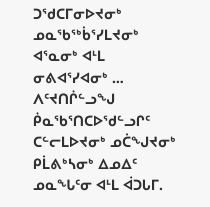ᑐᖁᑕᒥᓂᐅᔪᓂᒃ ᓄᓇᖃᖅᑳᕐᓯᒪᔪᓂᒃ ᐊᕐᓇᓂᒃ ᐊᒻᒪ ᓂᕕᐊᕐᓯᐊᓂᒃ … ᐱᑦᔪᑎᒌᓪᓗᖑ ᑮᓇᖃᕐᑎᑕᐅᖁᓪᓗᒋᑦ ᑕᓪᓕᒪᐅᔪᓂᒃ ᓄᑖᖑᔪᓂᒃ ᑭᒫᕕᒃᓴᓂᒃ ᐃᓄᐃᑦ ᓄᓇᖓᑦᓂ ᐊᒻᒪ ᐋᑐᒐᒥ.